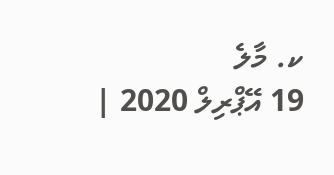ކ. މާލެ
19 އޭޕްރިލް 2020 |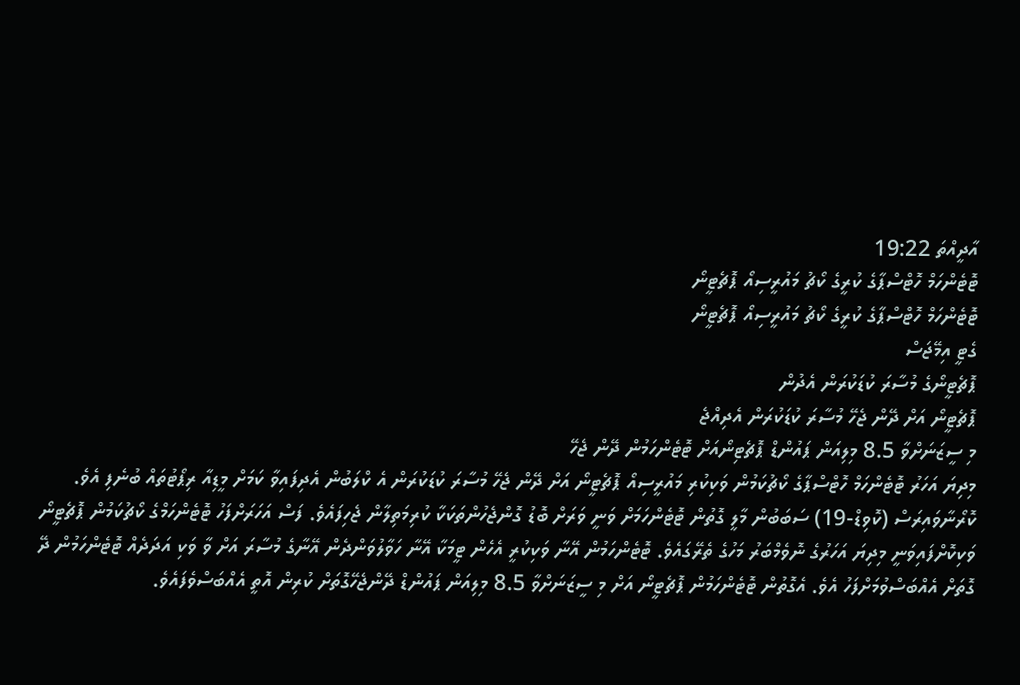އާދީއްތަ 19:22
ޓޮޓެންހަމް ހޮޓްސްޕާގެ ކުރީގެ ކޯޗު މައުރީސިއޯ ޕޮޗެޓީނޯ
ޓޮޓެންހަމް ހޮޓްސްޕާގެ ކުރީގެ ކޯޗު މައުރީސިއޯ ޕޮޗެޓީނޯ
ގެޓީ އިމޭޖަސް
ޕޮޗެޓީނޯގެ މުސާރަ ކުޑަކުރަން އެދުން
ޕޮޗެޓީނޯ އަށް ދޭން ޖެހޭ މުސާރަ ކުޑަކުރަން އެދިއްޖެ
މި ސީޒަނަށްވާ 8.5 މިލިއަން ޕައުންޑް ޕޮޗެޓިނޯއަށް ޓޮޓެންހަމުން ދޭން ޖެހޭ
މިދިޔަ އަހަރު ޓޮޓެންހަމް ހޮޓްސްޕާގެ ކޯޗުކަމުން ވަކިކުރި މައުރީސިއޯ ޕޮޗެޓީނޯ އަށް ދޭން ޖެހޭ މުސާރަ ކުޑަކުރަން އެ ކްލަބުން އެދިފައިވާ ކަމަށް މީޑިއާ ރިޕޯޓުތައް ބުނެފި އެވެ.
ކޮރޯނާވައިރަސް (ކޮވިޑް-19) ސަބަބުން މާލީ ގޮތުން ޓޮޓެންހަމަށް ވަނީ ވަރަށް ބޮޑު ގޮންޖެހުންތަކަކާ ކުރިމަތިލާން ޖެހިފައެވެ. ފަސް އަހަރަށްފަހު ޓޮޓެންހަމްގެ ކޯޗުކަމުން ޕޮޗެޓީނޯ ވަކިކޮށްފައިވަނީ މިދިޔަ އަހަރުގެ ނޮވެމްބަރު މަހުގެ ތެރޭގައެވެ. ޓޮޓެންހަމުން އޭނާ ވަކިކުރީ އެހެން ޓީމަކާ އޭނާ ހަވާލުވަންދެން އޭނާގެ މުސާރަ އަށް ވާ ވަކި އަދަދެއް ޓޮޓެންހަމުން ދޭ ގޮތަށް އެއްބަސްވުމަށްފަހު އެވެ. އެގޮތުން ޓޮޓެންހަމުން ޕޮޗެޓީނޯ އަށް މި ސީޒަނަށްވާ 8.5 މިލިއަން ޕައުންޑް ދޭންޖެހޭގޮތަށް ކުރިން އޮތީ އެއްބަސްވެފައެވެ.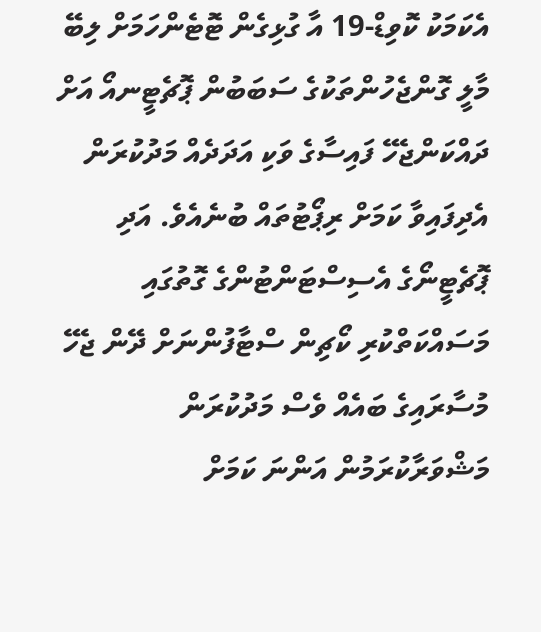އެކަމަކު ކޮވިޑް-19 އާ ގުޅިގެން ޓޮޓެންހަމަށް ލިބޭ މާލީ ގޮންޖެހުންތަކުގެ ސަބަބުން ޕޮޗެޓީނއޯ އަށް ދައްކަންޖެހޭ ފައިސާގެ ވަކި އަދަދެއް މަދުކުރަން އެދިފައިވާ ކަމަށް ރިޕޯޓުތައް ބުނެއެވެ. އަދި ޕޮޗެޓީނޯގެ އެސިސްޓަންޓުންގެ ގޮތުގައި މަސައްކަތްކުރި ކޯޗިން ސްޓާފުންނަށް ދޭން ޖެހޭ މުސާރައިގެ ބައެއް ވެސް މަދުކުރަން މަޝްވަރާކުރަމުން އަންނަ ކަމަށް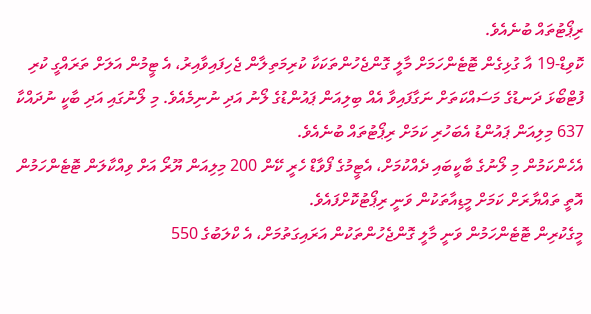ރިޕޯޓުތައް ބުނެއެވެ.
ކޮވިޑް-19 އާ ގުޅިގެން ޓޮޓެންހަމަށް މާލީ ގޮންޖެހުންތަކަކާ ކުރިމަތިލާން ޖެހިފައިވާއިރު، އެ ޓީމުން އަލަށް ތަރައްގީ ކުރި ފުޓްބޯޅަ ދަނޑުގެ މަސައްކަތަށް ނަގާފައިވާ އެއް ބިލިއަން ޕައުންޑުގެ ލޯނު އަދި ނުނިމެއެވެ. މި ލޯނުގައި އަދި ބާކީ ނުދައްކާ 637 މިލިއަން ޕައުންޑު އެބަހުރި ކަމަށް ރިޕޯޓުތައް ބުނެއެވެ.
އެހެންކަމުން މި ލޯނުގެ ބާކީބައި ދެއްކުމަށް، އެޓީމުގެ ފޯވާޑް ހެރީ ކޭން 200 މިލިއަން ޔޫރޯ އަށް ވިއްކާލަން ޓޮޓެންހަމުން އޮތީ ތައްޔާރަށް ކަމަށް މީޑިއާތަކުން ވަނީ ރިޕޯޓުކޮށްފައެވެ.
މީގެކުރިން ޓޮޓެންހަމުން ވަނީ މާލީ ގޮންޖެހުންތަކުން އަރައިގަތުމަށް، އެ ކްލަބުގެ 550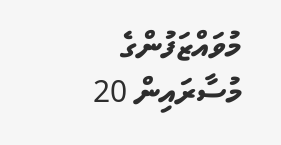މުވައްޒަފުންގެ މުސާރައިން 20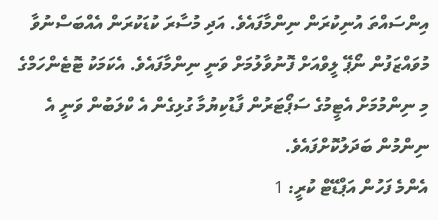އިންސައްތަ އުނިކުރަން ނިންމާފައެވެ. އަދި މުސާރަ ކުޑަކުރަން އެއްބަސްނުވާ މުވައްޒަފުން ނޯޕޭ ލީވްއަށް ފޮނުވާލުމަށް ވަނީ ނިންމާފައެވެ. އެކަމަކު ޓޮޓެންހަމްގެ މި ނިންމުމަށް އެޓީމުގެ ސަޕޯޓަރުން ފާޑުކިޔުމާ ގުޅިގެން އެ ކްލަބުން ވަނީ އެ ނިންމުން ބަދަލުކޮށްފައެވެ.
އެންމެ ފަހުން އަޕްޑޭޓް ކުރީ: 1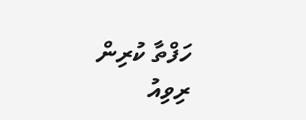ހަފްތާ ކުރިން
ރިވިއު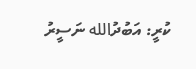ކުރީ: އަބުދުالله ނަސީރު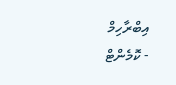އިބްރާހިމް
- ކޮމެންޓް